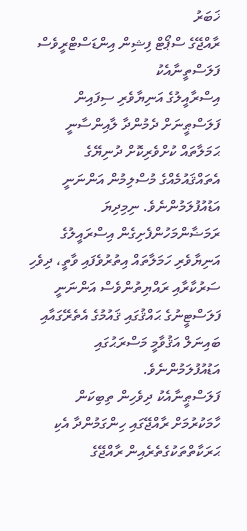ޚަބަރު
ރާއްޖޭގެ ސްޕޯޓް ފިޝިން އިންޑަސްޓްރީވެސް ފަލަސްތީނާއެކު
އިސްރާއީލުގެ އަނިޔާވެރި ސިފައިން ފަލަސްޠީނަށް ދެމުންދާ ލާއިންސާނީ ޙަމަލާތައް ކުށްވެރިކޮށް ދުނިޔޭގެ އެތައްޤައުމެއްގެ މުސްލިމުން އަންނަނީ އަޑުއުފުލަމުންނެވެ. ނިމިދިޔަ ރަމަޟާންމަހުންފެށިގެން އިސްރައީލުގެ އަނިޔާވެރި ހަމަލާތައް އިތުރުވެފައި ވާތީ، ދިވެހި ސަރުކާރާއި ރައްޔިތުންވެސް އަންނަނީ ފަލަސްޓީނުގެ ޙައްޤުގައި ޤައުމުގެ އެތެރޭގައާއި ބައިނަލް އަޤުވާމީ މަސްރަޙުގައި އަޑުއުފުލަމުންނެވެ.
ފަލަސްޠީނާއެކު ދިވެހިން ތިބިކަން ހާމަކުރުމަށް ރާއްޖޭގައި ހިންގަމުންދާ އެކި ޙަރަކާތްތަކުގެތެރެއިން ރާއްޖޭގެ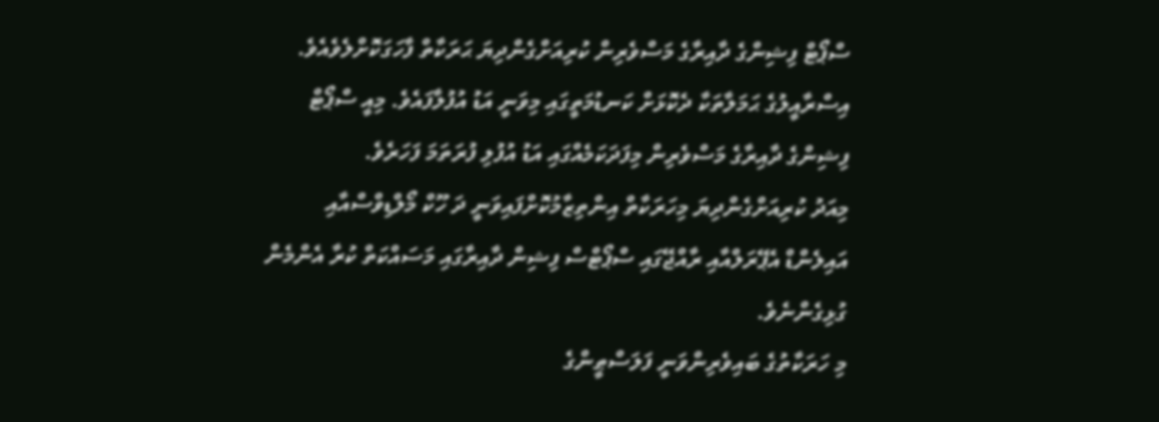ސްޕޯޓް ފިޝިންގެ ދާއިރާގެ މަސްވެރިން ކުރިއަށްގެންދިޔަ ޙަރަކާތް ފާހަގަކޮށްލެވެއެވެ. އިސްރާއީލުގެ ޙަމަލާތަކާ ދެކޮޅަށް ކަނޑުމަތީގައި މިވަނީ އަޑު އުފުލާފައެވެ. މިއީ ސްޕޯޓް ފިޝިންގެ ދާއިރާގެ މަސްވެރިން މިފަދަކަމެއްގައި އަޑު އުފުލި ފުރަތަމަ ފަހަރެވެ.
މިއަދު ކުރިއަށްގެންދިޔަ މިހަރަކާތް އިންތިޒާމުކޮށްފައިވަނީ ދަ ހޫކް މޯލްޑިވްސްއާއި އައިލެންޑް އެޕޭރަލްއާއި ރާއްޖޭގައި ސްޕޯޓްސް ފިޝިން ދާއިރާގައި މަސައްކަތް ކުރާ އެންމެން ގުޅިގެންނެވެ.
މި ހަރަކާތުގެ ބައިވެރިންވަނީ ފަލަސްޠީންގެ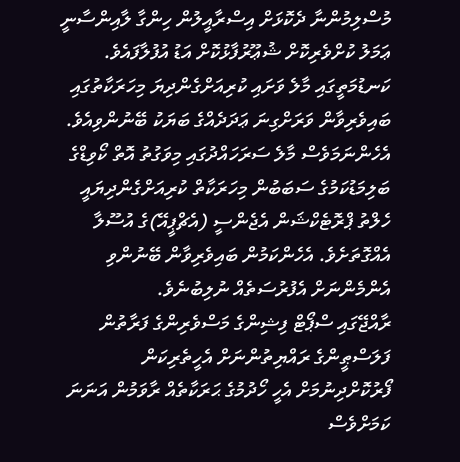މުސްލިމުންނާ ދެކޮޅަށް އިސްރާއީލުން ހިންގާ ލާއިންސާނީ ޢަމަލު ކުށްވެރިކޮށް ޝުޢޫރުފާޅުކޮށް އަޑު އުފުލާފައެވެ. ކަނޑުމަތީގައި މާލެ ވަށައި ކުރިއަށްގެންދިޔަ މިހަރަކާތުގައި ބައިވެރިވާން ވަރަށްގިނަ ޢަދަދެއްގެ ބަޔަކު ބޭނުންވިއެވެ. އެހެންނަމަވެސް މާލެ ސަރަހައްދުގައި މިވަގުތު އޮތް ކޯވިޑްގެ ބަލިމަޑުކަމުގެ ސަބަބުން މިހަރަކާތް ކުރިއަށްގެންދިޔައީ ހެލްތު ޕްރޮޓެކްޝަން އެޖެންސީ (އެޗްޕީއޭ)ގެ އުސޫލާ އެއްގޮތަށެވެ. އެހެންކަމުން ބައިވެރިވާން ބޭނުންވި އެންމެންނަށް އެފުރުސަތެއް ނުލިބުނެވެ.
ރާއްޖޭގައި ސްޕޯޓް ފިޝިންގެ މަސްވެރިންގެ ފަރާތުން ފަލަސްޠީންގެ ރައްޔިތުންނަށް އެހީތެރިކަން ފޯރުކޮށްދިނުމަށް އެހީ ހޯދުމުގެ ޙަރަކާތެއް ރާވަމުން އަނަނަ ކަމަށްވެސް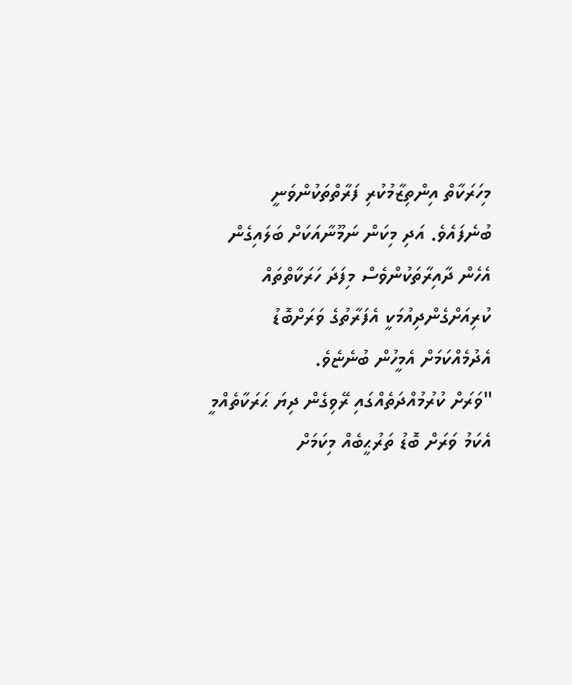މިހަރަކާތް އިންތިޒާމުކުރި ފަރާތްތަކުންވަނީ ބުނެފައެވެ. އަދި މިކަން ނަމޫނާއަކަށް ބަލައިގެން އެހެން ދާއިރާތަކުންވެސް މިފަދަ ހަރަކާތްތައް ކުރިއަށްގެންދިއުމަކީ އެފަރާތުގެ ވަރަށްބޮޑު އެދުމެއްކަމަށް އެމީހުން ބުނެޏެވެ.
"ވަރަށް ކުރުމުއްދަތެއްގައި ރޭވިގެން ދިޔަ ޙަރަކާތެއްމީ އެކަމު ވަރަށް ބޮޑު ތަރުޙީބެއް މިކަމަށް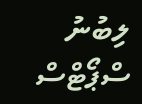ލިބުނު ސްޕޯޓްސް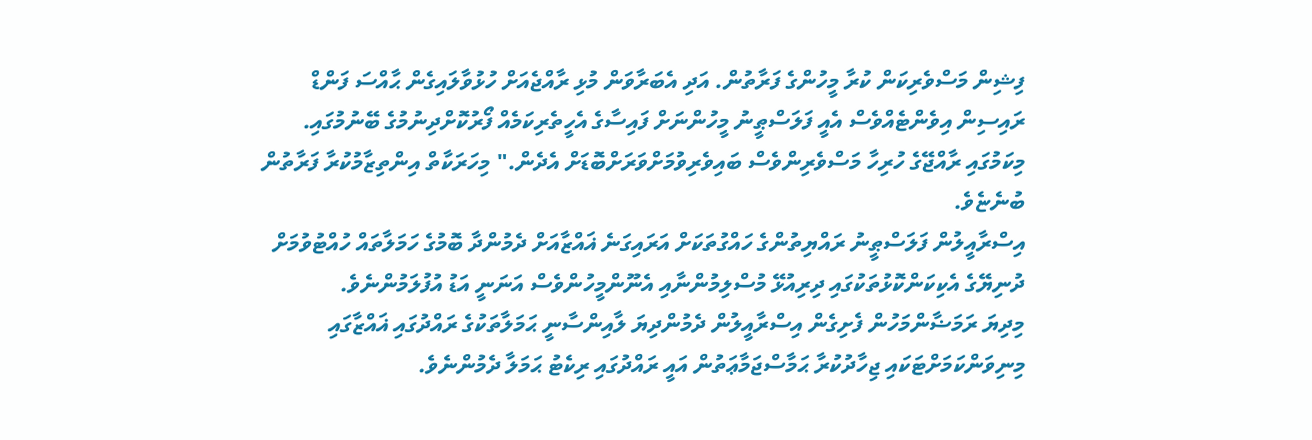ފިޝިން މަސްވެރިކަން ކުރާ މީހުންގެ ފަރާތުން. އަދި އެބަރާވަން މުޅި ރާއްޖެއަށް ހުޅުވާލައިގެން ޙާއްސަ ފަންޑް ރައިސިން އިވެންޓެއްވެސް އެއީ ފަލަސްޠީނު މީހުންނަށް ފައިސާގެ އެހީތެރިކަމެއް ފޯރުކޮށްދިނުމުގެ ބޭނުމުގައި. މިކަމުގައި ރާއްޖޭގެ ހުރިހާ މަސްވެރިންވެސް ބައިވެރިވުމަށްވަރަށްބޮޑަށް އެދެން." މިހަރަކާތް އިންތިޒާމުކުރާ ފަރާތުން ބުނެޏެވެ.
އިސްރާއީލުން ފަލަސްޠީނު ރައްޔިތުންގެ ހައްގުތަކަށް އަރައިގަނެ ޣައްޒާއަށް ދެމުންދާ ބޮމުގެ ހަމަލާތައް ހުއްޓުވުމަށް ދުނިޔޭގެ އެކިކަންކޮޅުތަކުގައި ދިރިއުޅޭ މުސްލިމުންނާއި އެނޫންމީހުންވެސް އަނަނީ އަޑު އުފުލަމުންނެވެ.
މިދިޔަ ރަމަޟާންމަހުން ފެށިގެން އިސްރާއީލުން ދެމުންދިޔަ ލާއިންސާނީ ޙަމަލާތަކުގެ ރައްދުގައި ޣައްޒާގައި މިނިވަންކަމަށްޓަކައި ޖިހާދުކުރާ ޙަމާސްޖަމާޢަތުން އައީ ރައްދުގައި ރިކެޓު ޙަމަލާ ދެމުންނެވެ.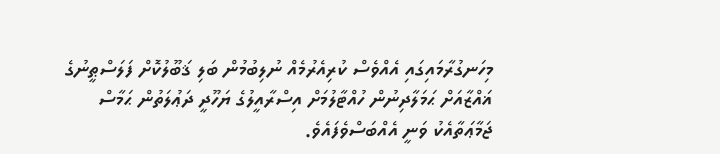މިހަނގުރާމައިގައި އެއްވެސް ކުރިއެރުމެއް ނުލިބުމުން ބަލި ޤަބޫލުކޮށް ފަލަސްޠީނުގެ ޣައްޒާއަށް ޙަމަލާދިނުން ހުއްޓާލުމަށް އިސްރާއީލުގެ ޔަހޫދީ ދަޢުލަތުން ޙަމާސް ޖަމާޢަތާއެކު ވަނީ އެއްބަސްވެފައެވެ.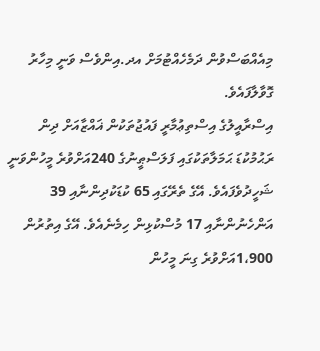މިއެއްބަސްވުން ދަމެހެއްޓުމަށް އދ.އިންވެސް ވަނީ މިހާރު ގޮވާލާފައެވެ.
އިސްރާއީލުގެ އިސްތިޢުމާރީ ފައުޖުތަކުން ޣައްޒާއަށް ދިން ރަޙުމުކުޑަ ޙަމަލާތަކުގައި ފަލަސްޠީނުގެ 240އަށްވުރެ މީހުންވަނީ ޝަހީދުވެފައެވެ. އޭގެ ތެރޭގައި 65 ކުޑަކުދިންނާއި 39 އަންހެނުންނާއި 17 މުސްކުޅިން ހިމެނެއެވެ. އޭގެ އިތުރުން 1،900އަށްވުރެ ގިނަ މީހުން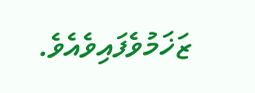ޒަޚަމުވެފައިވެއެވެ.